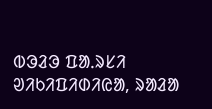ᱵᱳᱲᱳ ᱯᱟᱹᱨᱥᱤ
ᱣᱤᱠᱤᱯᱤᱰᱤᱭᱟ, ᱨᱟᱲᱟ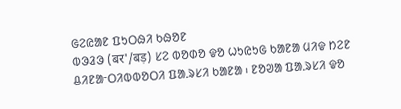ᱜᱮᱭᱟᱱ ᱯᱩᱛᱷᱤ ᱠᱷᱚᱱ
ᱵᱳᱲᱳ (बर'/बड़) ᱥᱮ ᱵᱚᱰᱚ ᱫᱚ ᱦᱩᱭᱩᱜ ᱠᱟᱱᱟ ᱢᱤᱫ ᱴᱮᱱ ᱪᱤᱱᱟᱼᱛᱤᱵᱵᱚᱛᱤ ᱯᱟᱹᱨᱥᱤ ᱠᱟᱱᱟ ᱾ ᱱᱚᱣᱟ ᱯᱟᱹᱨᱥᱤ ᱫᱚ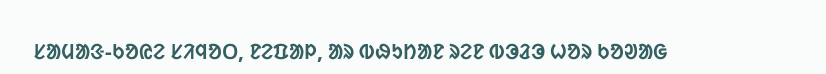ᱥᱟᱢᱟᱝ-ᱠᱚᱭᱮ ᱥᱤᱧᱚᱛ, ᱱᱮᱯᱟᱞ, ᱟᱨ ᱵᱷᱩᱴᱟᱱ ᱨᱮᱱ ᱵᱳᱲᱳ ᱦᱚᱨ ᱠᱚᱣᱟᱜ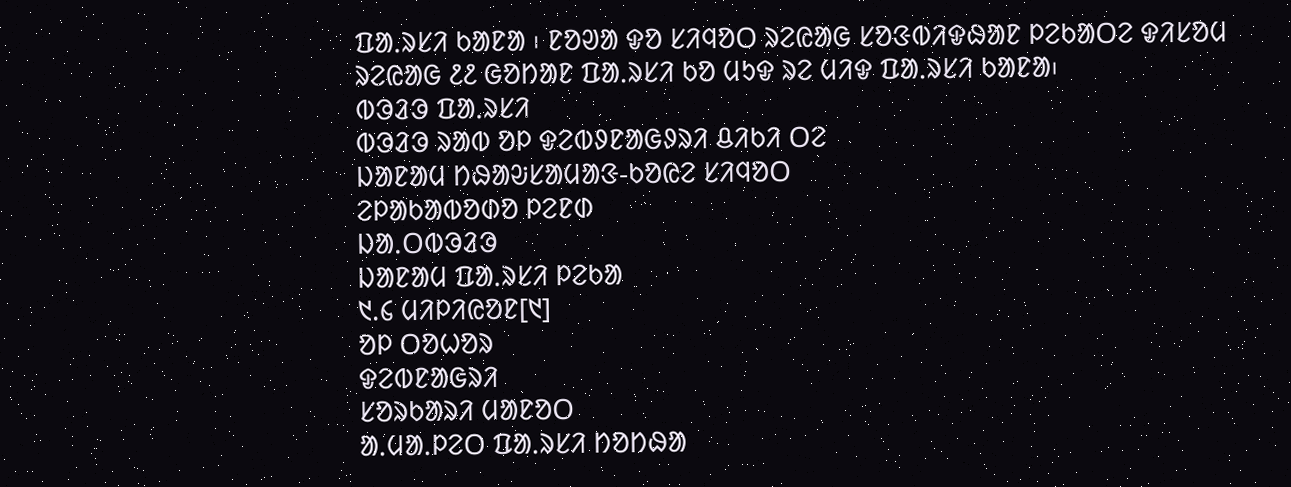ᱯᱟᱹᱨᱥᱤ ᱠᱟᱱᱟ ᱾ ᱱᱚᱣᱟ ᱫᱚ ᱥᱤᱧᱚᱛ ᱨᱮᱭᱟᱜ ᱥᱚᱝᱵᱤᱫᱷᱟᱱ ᱞᱮᱠᱟᱛᱮ ᱫᱤᱥᱚᱢ ᱨᱮᱭᱟᱜ ᱒᱒ ᱜᱚᱴᱟᱱ ᱯᱟᱹᱨᱥᱤ ᱠᱚ ᱢᱩᱫ ᱨᱮ ᱢᱤᱫ ᱯᱟᱹᱨᱥᱤ ᱠᱟᱱᱟ᱾
ᱵᱳᱲᱳ ᱯᱟᱹᱨᱥᱤ
ᱵᱳᱲᱳ ᱨᱟᱵ ᱚᱞ ᱫᱮᱵᱽᱱᱟᱜᱽᱨᱤ ᱪᱤᱠᱤ ᱛᱮ
ᱡᱟᱱᱟᱢ ᱴᱷᱟᱶᱥᱟᱢᱟᱝ-ᱠᱚᱭᱮ ᱥᱤᱧᱚᱛ
ᱮᱞᱟᱠᱟᱵᱚᱰᱚ ᱞᱮᱱᱰ
ᱡᱟᱹᱛᱵᱳᱲᱳ
ᱡᱟᱱᱟᱢ ᱯᱟᱹᱨᱥᱤ ᱞᱮᱠᱟ
᱑.᱔ ᱢᱤᱞᱤᱭᱚᱱ[᱑]
ᱚᱞ ᱛᱚᱦᱚᱨ
ᱫᱮᱵᱱᱟᱜᱨᱤ
ᱥᱚᱨᱠᱟᱨᱤ ᱢᱟᱱᱚᱛ
ᱟᱹᱢᱟᱹᱞᱮᱛ ᱯᱟᱹᱨᱥᱤ ᱴᱚᱴᱷᱟ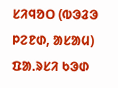ᱥᱤᱧᱚᱛ (ᱵᱳᱲᱳ ᱞᱮᱱᱰ, ᱟᱥᱟᱢ)
ᱯᱟᱹᱨᱥᱤ ᱠᱳᱰ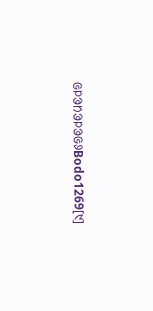ᱜᱞᱳᱴᱳᱞᱳᱜᱽBodo1269[᱑]